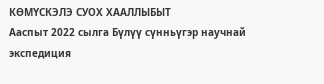КӨМҮСКЭЛЭ СУОХ ХААЛЛЫБЫТ
Ааспыт 2022 сылга Бүлүү сүнньүгэр научнай экспедиция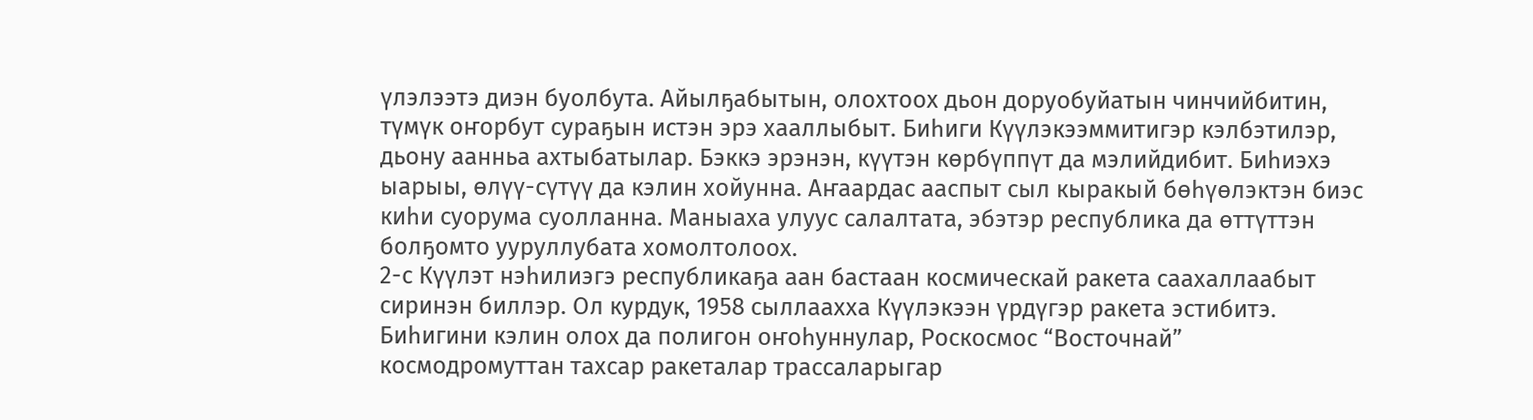үлэлээтэ диэн буолбута. Айылҕабытын, олохтоох дьон доруобуйатын чинчийбитин, түмүк оҥорбут сураҕын истэн эрэ хааллыбыт. Биһиги Күүлэкээммитигэр кэлбэтилэр, дьону аанньа ахтыбатылар. Бэккэ эрэнэн, күүтэн көрбүппүт да мэлийдибит. Биһиэхэ ыарыы, өлүү-сүтүү да кэлин хойунна. Аҥаардас ааспыт сыл кыракый бөһүөлэктэн биэс киһи суорума суолланна. Маныаха улуус салалтата, эбэтэр республика да өттүттэн болҕомто ууруллубата хомолтолоох.
2-с Күүлэт нэһилиэгэ республикаҕа аан бастаан космическай ракета саахаллаабыт сиринэн биллэр. Ол курдук, 1958 сыллаахха Күүлэкээн үрдүгэр ракета эстибитэ. Биһигини кэлин олох да полигон оҥоһуннулар, Роскосмос “Восточнай” космодромуттан тахсар ракеталар трассаларыгар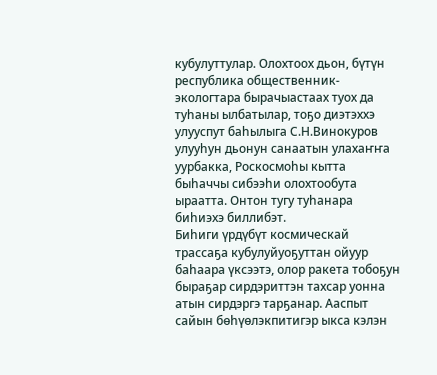кубулуттулар. Олохтоох дьон, бүтүн республика общественник-экологтара бырачыастаах туох да туһаны ылбатылар, тоҕо диэтэххэ улууспут баһылыга С.Н.Винокуров улууһун дьонун санаатын улахаҥҥа уурбакка, Роскосмоһы кытта быһаччы сибээһи олохтообута ыраатта. Онтон тугу туһанара биһиэхэ биллибэт.
Биһиги үрдүбүт космическай трассаҕа кубулуйуоҕуттан ойуур баһаара үксээтэ, олор ракета тобоҕун быраҕар сирдэриттэн тахсар уонна атын сирдэргэ тарҕанар. Ааспыт сайын бөһүөлэкпитигэр ыкса кэлэн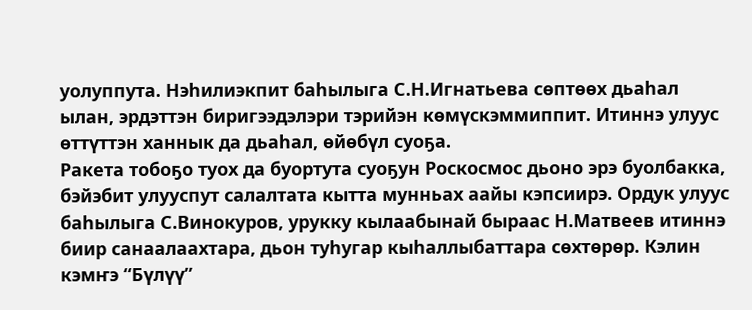уолуппута. Нэһилиэкпит баһылыга С.Н.Игнатьева сөптөөх дьаһал ылан, эрдэттэн биригээдэлэри тэрийэн көмүскэммиппит. Итиннэ улуус өттүттэн ханнык да дьаһал, өйөбүл суоҕа.
Ракета тобоҕо туох да буортута суоҕун Роскосмос дьоно эрэ буолбакка, бэйэбит улууспут салалтата кытта мунньах аайы кэпсиирэ. Ордук улуус баһылыга С.Винокуров, урукку кылаабынай быраас Н.Матвеев итиннэ биир санаалаахтара, дьон туһугар кыһаллыбаттара сөхтөрөр. Кэлин кэмҥэ “Бүлүү”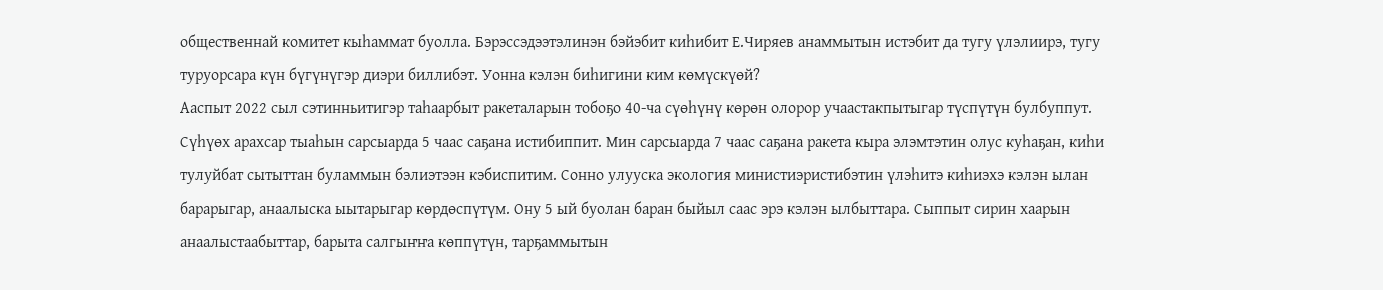общественнай комитет кыһаммат буолла. Бэрэссэдээтэлинэн бэйэбит киһибит Е.Чиряев анаммытын истэбит да тугу үлэлиирэ, тугу туруорсара күн бүгүнүгэр диэри биллибэт. Уонна кэлэн биһигини ким көмүскүөй?
Ааспыт 2022 сыл сэтинньитигэр таһаарбыт ракеталарын тобоҕо 40-ча сүөһүнү көрөн олорор учаастакпытыгар түспүтүн булбуппут. Сүһүөх арахсар тыаһын сарсыарда 5 чаас саҕана истибиппит. Мин сарсыарда 7 чаас саҕана ракета кыра элэмтэтин олус куһаҕан, киһи тулуйбат сытыттан буламмын бэлиэтээн кэбиспитим. Сонно улууска экология министиэристибэтин үлэһитэ киһиэхэ кэлэн ылан барарыгар, анаалыска ыытарыгар көрдөспүтүм. Ону 5 ый буолан баран быйыл саас эрэ кэлэн ылбыттара. Сыппыт сирин хаарын анаалыстаабыттар, барыта салгыҥҥа көппүтүн, тарҕаммытын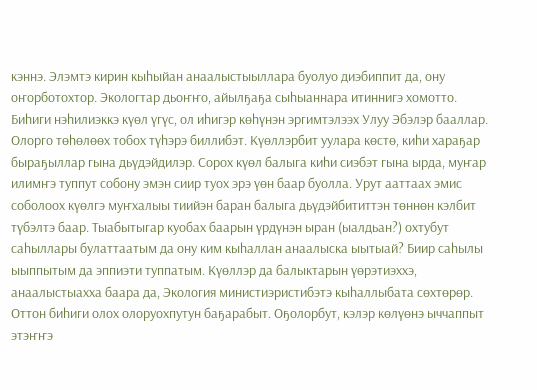кэннэ. Элэмтэ кирин кыһыйан анаалыстыыллара буолуо диэбиппит да, ону оҥорботохтор. Экологтар дьоҥҥо, айылҕаҕа сыһыаннара итиннигэ хомотто.
Биһиги нэһилиэккэ күөл үгүс, ол иһигэр көһүнэн эргимтэлээх Улуу Эбэлэр бааллар. Олорго төһөлөөх тобох түһэрэ биллибэт. Күөллэрбит уулара көстө, киһи хараҕар быраҕыллар гына дьүдэйдилэр. Сорох күөл балыга киһи сиэбэт гына ырда, муҥар илимҥэ туппут собону эмэн сиир туох эрэ үөн баар буолла. Урут ааттаах эмис соболоох күөлгэ муҥхалыы тиийэн баран балыга дьүдэйбититтэн төннөн кэлбит түбэлтэ баар. Тыабытыгар куобах баарын үрдүнэн ыран (ыалдьан?) охтубут саһыллары булаттаатым да ону ким кыһаллан анаалыска ыытыай? Биир саһылы ыыппытым да эппиэти туппатым. Күөллэр да балыктарын үөрэтиэххэ, анаалыстыахха баара да, Экология министиэристибэтэ кыһаллыбата сөхтөрөр.
Оттон биһиги олох олоруохпутун баҕарабыт. Оҕолорбут, кэлэр көлүөнэ ыччаппыт этэҥҥэ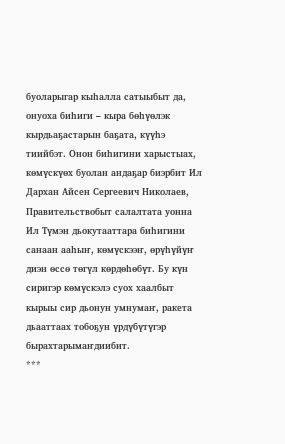буоларыгар кыһалла сатыыбыт да, онуоха биһиги – кыра бөһүөлэк кырдьаҕастарын баҕата, күүһэ тиийбэт. Онон биһигини харыстыах, көмүскүөх буолан андаҕар биэрбит Ил Дархан Айсен Сергеевич Николаев, Правительствобыт салалтата уонна Ил Түмэн дьокутааттара биһигини санаан ааһыҥ, көмүскээҥ, өрүһүйүҥ диэн өссө төгүл көрдөһөбүт. Бу күн сиригэр көмүскэлэ суох хаалбыт кырыы сир дьонун умнумаҥ, ракета дьааттаах тобоҕун үрдүбүтүгэр бырахтарымаҥдиибит.
***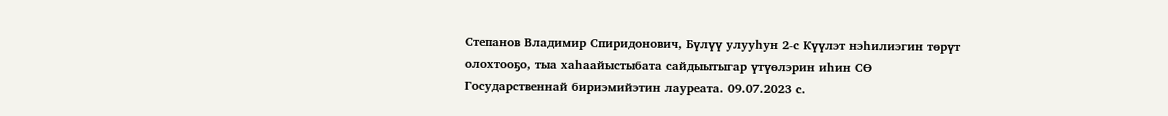Степанов Владимир Спиридонович, Бүлүү улууһун 2-с Күүлэт нэһилиэгин төрүт олохтооҕо, тыа хаһаайыстыбата сайдыытыгар үтүөлэрин иһин СӨ Государственнай бириэмийэтин лауреата. 09.07.2023 с.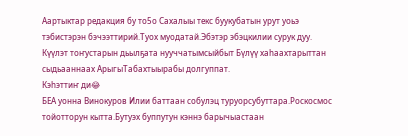Аартыктар редакция бу то5о Сахалыы текс буукубатын урут уоьэ тэбистэрэн бэчээттирий.Туох муодатай.Эбэтэр эбэцкилии сурук дуу.
Күүлэт тоҥустарын дьылҕата нууччатымсыйбыт Бүлүү хаһаахтарыттан сыдьааннаах АрыгыТабахтыырабы долгуппат.
Кэһэттиҥ ди😂
БЕА уонна Винокуров Илии баттаан собулэц туруорсубуттара.Роскосмос тойотторун кытта.Бутуэх буппутун кэннэ барычыастаан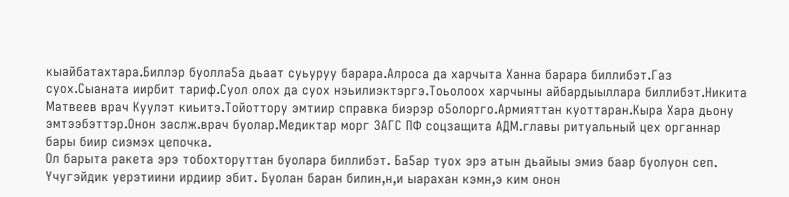кыайбатахтара.Биллэр буолла5а дьаат суьуруу барара.Алроса да харчыта Ханна барара биллибэт.Газ суох.Сыаната иирбит тариф.Суол олох да суох нэьилиэктэргэ.Тоьолоох харчыны айбардыыллара биллибэт.Никита Матвеев врач Куулэт киьитэ.Тойоттору эмтиир справка биэрэр о5олорго.Армияттан куоттаран.Кыра Хара дьону эмтээбэттэр.Онон заслж.врач буолар.Медиктар морг ЗАГС ПФ соцзащита АДМ.главы ритуальный цех органнар бары биир сиэмэх цепочка.
Ол барыта ракета эрэ тобохторуттан буолара биллибэт. Ба5ар туох эрэ атын дьайыы эмиэ баар буолуон сеп. Yчугэйдик уерэтиини ирдиир эбит. Буолан баран билин,н,и ыарахан кэмн,э ким онон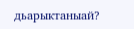дьарыктаныай?